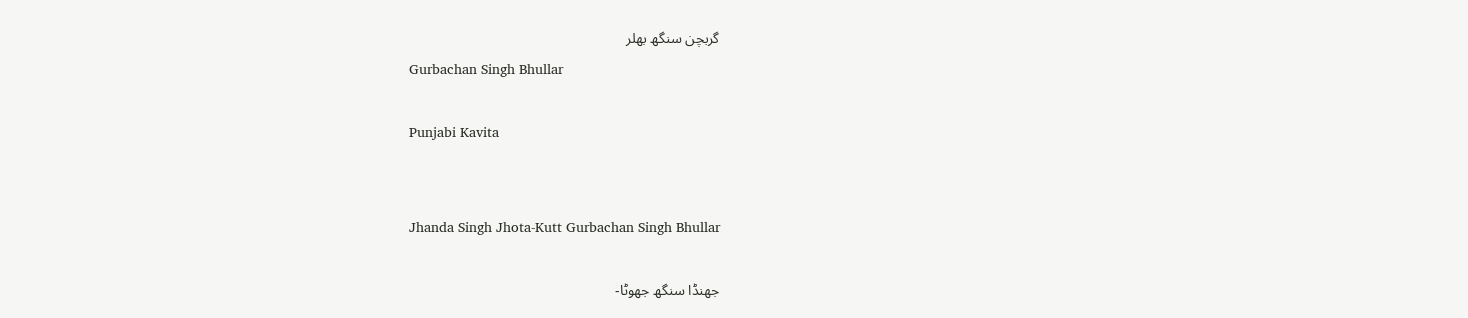گربچن سنگھ بھلر
Gurbachan Singh Bhullar

Punjabi Kavita


Jhanda Singh Jhota-Kutt Gurbachan Singh Bhullar

جھنڈا سنگھ جھوٹا-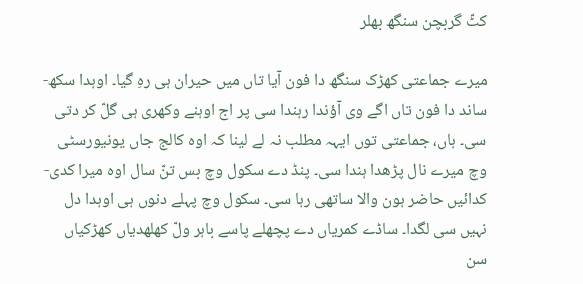کٹّ گربچن سنگھ بھلر

میرے جماعتی کھڑک سنگھ دا فون آیا تاں میں حیران ہی رہِ گیا۔ اوہدا سکھ-ساند دا فون تاں اگے وی آؤندا رہندا سی پر اج اوہنے وکھری ہی گلّ کر دتی سی۔ ہاں، جماعتی توں ایہہ مطلب نہ لے لینا کہ اوہ کالج جاں یونیورسٹی وچ میرے نال پڑھدا ہندا سی۔ پنڈ دے سکول وچ بس تنّ سال اوہ میرا کدی-کدائیں حاضر ہون والا ساتھی رہا سی۔ سکول وچ پہلے دنوں ہی اوہدا دل نہیں سی لگدا۔ ساڈے کمریاں دے پچھلے پاسے باہر ولّ کھلھدیاں کھڑکیاں سن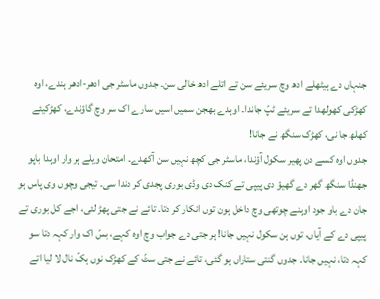جنہاں دے ہیٹھلے ادھ وچ سریئے سن تے اتلے ادھ خالی سن۔ جدوں ماسٹر جی ادھر-ادھر ہندے، اوہ کھڑکی کھولھدا تے سریئے ٹپّ جاندا۔ اوہدے بھجن سمیں اسیں سارے اک سر وچ گاؤندے، کھڑکیئے کھلھ جا نی، کھڑک سنگھ نے جانا!
جدوں اوہ کسے دن پھیر سکول آؤندا، ماسٹر جی کچھ نہیں سن آکھدے۔ امتحان ویلے ہر وار اوہدا باپو جھنڈا سنگھ گھر دے گھیؤ دی پیپی تے کنک دی وڈی بوری پجدی کر دندا سی۔ تیجی وچوں وی پاس ہو جان دے باو جود اوہنے چوتھی وچ داخل ہون توں انکار کر دتا۔ تائے نے جتی پھڑ لئی، اجے کل بوری تے پیپی دے کے آیاں، توں ہن سکول نہیں جانا! ہر جتی دے جواب وچ اوہ کہے، بسّ اک وار کہہ دتا سو کہہ دتا، نہیں جانا۔ جدوں گنتی ستاراں ہو گئی، تائے نے جتی سٹّ کے کھڑک نوں ہکّ نال لا لیا اتے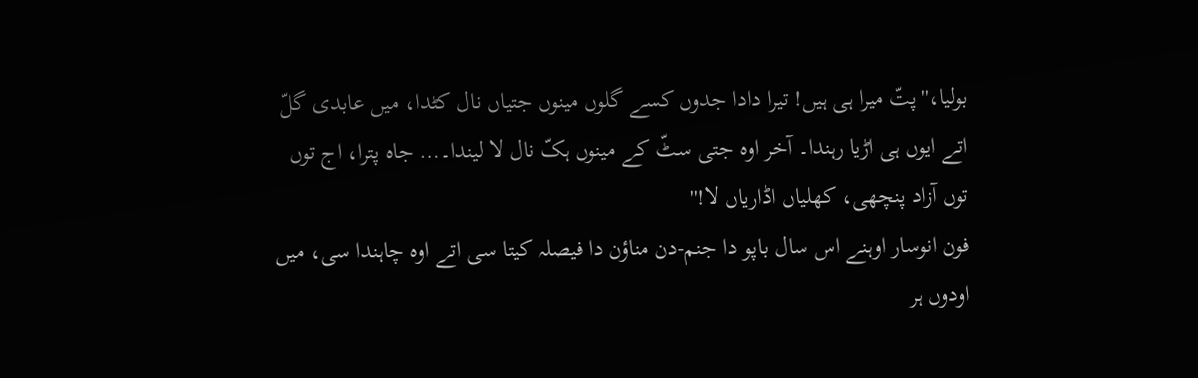بولیا،''پتّ میرا ہی ہیں! تیرا دادا جدوں کسے گلوں مینوں جتیاں نال کٹدا، میں عابدی گلّ اتے ایوں ہی اڑیا رہندا۔ آخر اوہ جتی سٹّ کے مینوں ہکّ نال لا لیندا۔… جاہ پترا، اج توں توں آزاد پنچھی، کھلیاں اڈاریاں لا!''
فون انوسار اوہنے اس سال باپو دا جنم-دن مناؤن دا فیصلہ کیتا سی اتے اوہ چاہندا سی، میں اودوں ہر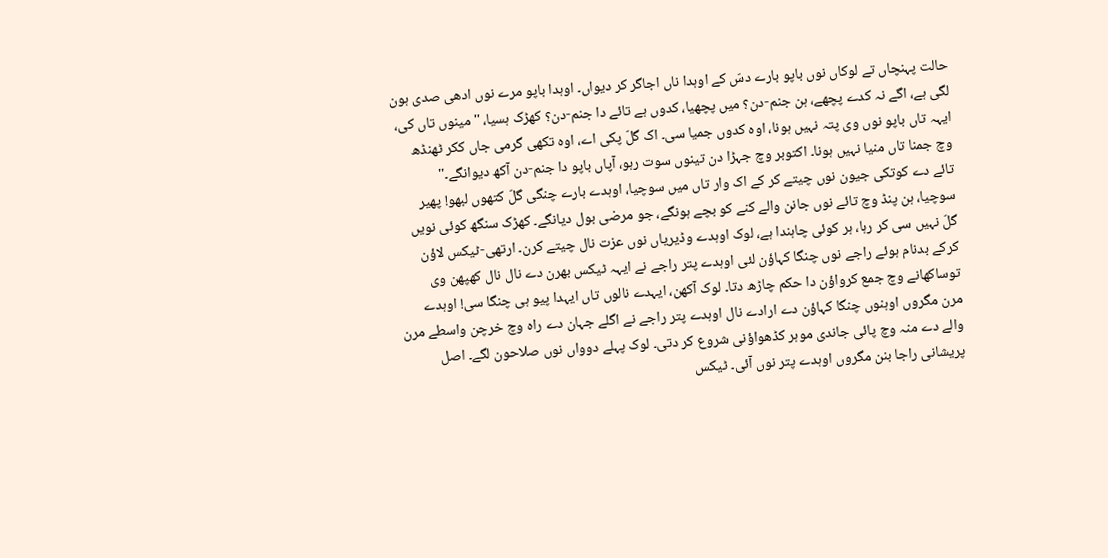حالت پہنچاں تے لوکاں نوں باپو بارے دسّ کے اوہدا ناں اجاگر کر دیواں۔ اوہدا باپو مرے نوں ادھی صدی ہون لگی ہے، اگے نہ کدے پچھے، ہن جنم-دن؟ میں پچھیا، کدوں ہے تائے دا جنم-دن؟ کھڑک ہسیا، ''مینوں تاں کی، ایہہ تاں باپو نوں وی پتہ نہیں ہونا، اوہ کدوں جمیا سی۔ اک گلّ پکی اے، اوہ تکھی گرمی جاں ککر ٹھنڈھ وچ جمنا تاں منیا نہیں ہونا۔ اکتوبر وچ جہڑا دن تینوں سوت رہو، آپاں باپو دا جنم-دن آکھ دیوانگے۔''
تائے دے کوتکی جیون نوں چیتے کر کے اک وار تاں میں سوچیا، اوہدے بارے چنگی گلّ کتھوں لبھو! پھیر سوچیا، ہن پنڈ وچ تائے نوں جانن والے کنے کو بچے ہونگے، جو مرضی بول دیانگے۔ کھڑک سنگھ کوئی نویں گلّ نہیں سی کر رہا، ہر کوئی چاہندا ہے، لوک اوہدے وڈیریاں نوں عزت نال چیتے کرن۔ ارتھی-ٹیکس لاؤن کرکے بدنام ہوئے راجے نوں چنگا کہاؤن لئی اوہدے پتر راجے نے ایہہ ٹیکس بھرن دے نال نال کھپھن وی توساکھانے وچ جمع کرواؤن دا حکم چاڑھ دتا۔ لوک آکھن، ایہدے نالوں تاں ایہدا پیو ہی چنگا سی! اوہدے مرن مگروں اوہنوں چنگا کہاؤن دے ارادے نال اوہدے پتر راجے نے اگلے جہان دے راہ وچ خرچن واسطے مرن والے دے منہ وچ پائی جاندی موہر کڈھواؤنی شروع کر دتی۔ لوک پہلے دوواں نوں صلاحون لگے۔ اصل پریشانی راجا بنن مگروں اوہدے پتر نوں آئی۔ ٹیکس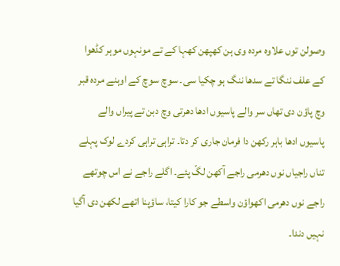وصولن توں علاوہ مردہ وی ہن کھپھن کھہا کے تے مونہوں موہر کڈھوا کے علف ننگا تے سدھا ننگ ہو چکیا سی۔ سوچ سوچ کے اوہنے مردہ قبر وچ پاؤن دی تھاں سر والے پاسیوں ادھا دھرتی وچ دبن تے پیراں والے پاسیوں ادھا باہر رکھن دا فرمان جاری کر دتا۔ تراہی تراہی کردے لوک پہلے تناں راجیاں نوں دھرمی راجے آکھن لگّ پئے۔ اگلے راجے نے اس چوتھے راجے نوں دھرمی اکھواؤن واسطے جو کارا کیتا، ساؤپنا اتھے لکھن دی آگیا نہیں دندا۔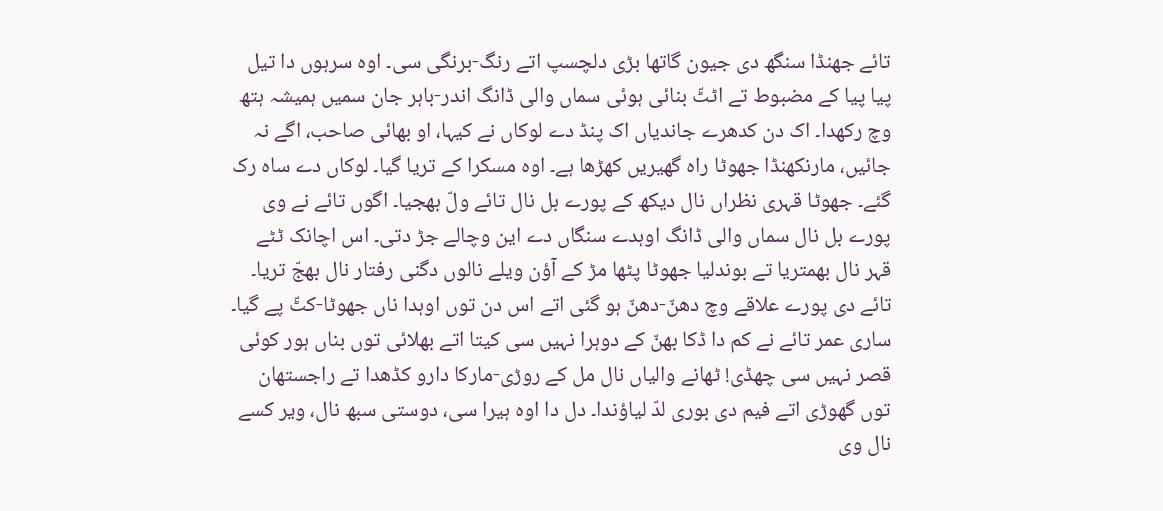تائے جھنڈا سنگھ دی جیون گاتھا بڑی دلچسپ اتے رنگ-برنگی سی۔ اوہ سرہوں دا تیل پیا پیا کے مضبوط تے اٹٹّ بنائی ہوئی سماں والی ڈانگ اندر-باہر جان سمیں ہمیشہ ہتھ وچ رکھدا۔ اک دن کدھرے جاندیاں اک پنڈ دے لوکاں نے کیہا، او بھائی صاحب، اگے نہ جائیں، مارنکھنڈا جھوٹا راہ گھیریں کھڑھا ہے۔ اوہ مسکرا کے تریا گیا۔ لوکاں دے ساہ رک گئے۔ جھوٹا قہری نظراں نال دیکھ کے پورے بل نال تائے ولّ بھجیا۔ اگوں تائے نے وی پورے بل نال سماں والی ڈانگ اوہدے سنگاں دے این وچالے جڑ دتی۔ اس اچانک ٹٹے قہر نال بھمتریا تے بوندلیا جھوٹا پٹھا مڑ کے آؤن ویلے نالوں دگنی رفتار نال بھجّ تریا۔ تائے دی پورے علاقے وچ دھنّ-دھنّ ہو گئی اتے اس دن توں اوہدا ناں جھوٹا-کٹّ پے گیا۔
ساری عمر تائے نے کم دا ڈکا بھنّ کے دوہرا نہیں سی کیتا اتے بھلائی توں بناں ہور کوئی قصر نہیں سی چھڈی! ٹھانے والیاں نال مل کے روڑی-مارکا دارو کڈھدا تے راجستھان توں گھوڑی اتے فیم دی بوری لدّ لیاؤندا۔ دل دا اوہ ہیرا سی، دوستی سبھ نال، ویر کسے نال وی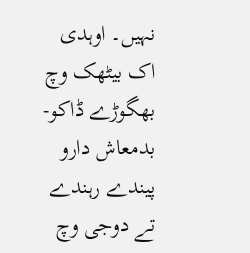نہیں۔ اوہدی اک بیٹھک وچ بھگوڑے ڈاکو-بدمعاش دارو پیندے رہندے تے دوجی وچ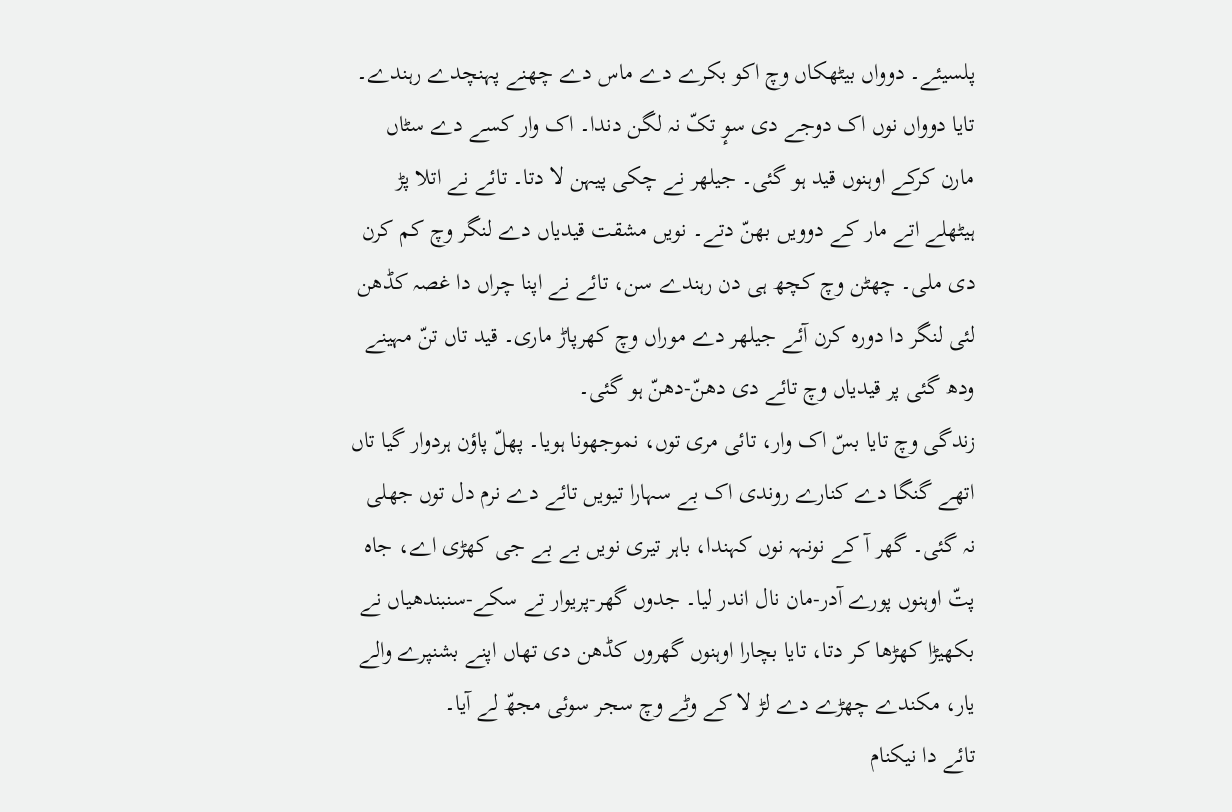پلسیئے۔ دوواں بیٹھکاں وچ اکو بکرے دے ماس دے چھنے پہنچدے رہندے۔ تایا دوواں نوں اک دوجے دی سوٕ تکّ نہ لگن دندا۔ اک وار کسے دے سٹاں مارن کرکے اوہنوں قید ہو گئی۔ جیلھر نے چکی پیہن لا دتا۔ تائے نے اتلا پڑ ہیٹھلے اتے مار کے دوویں بھنّ دتے۔ نویں مشقت قیدیاں دے لنگر وچ کم کرن دی ملی۔ چھٹن وچ کچھ ہی دن رہندے سن، تائے نے اپنا چراں دا غصہ کڈھن لئی لنگر دا دورہ کرن آئے جیلھر دے موراں وچ کھرپاڑ ماری۔ قید تاں تنّ مہینے ودھ گئی پر قیدیاں وچ تائے دی دھنّ-دھنّ ہو گئی۔
زندگی وچ تایا بسّ اک وار، تائی مری توں، نموجھونا ہویا۔ پھلّ پاؤن ہردوار گیا تاں اتھے گنگا دے کنارے روندی اک بے سہارا تیویں تائے دے نرم دل توں جھلی نہ گئی۔ گھر آ کے نونہہ نوں کہندا، باہر تیری نویں بے بے جی کھڑی اے، جاہ پتّ اوہنوں پورے آدر-مان نال اندر لیا۔ جدوں گھر-پریوار تے سکے-سنبندھیاں نے بکھیڑا کھڑھا کر دتا، تایا بچارا اوہنوں گھروں کڈھن دی تھاں اپنے بشنپرے والے یار، مکندے چھڑے دے لڑ لا کے وٹے وچ سجر سوئی مجھّ لے آیا۔
تائے دا نیکنام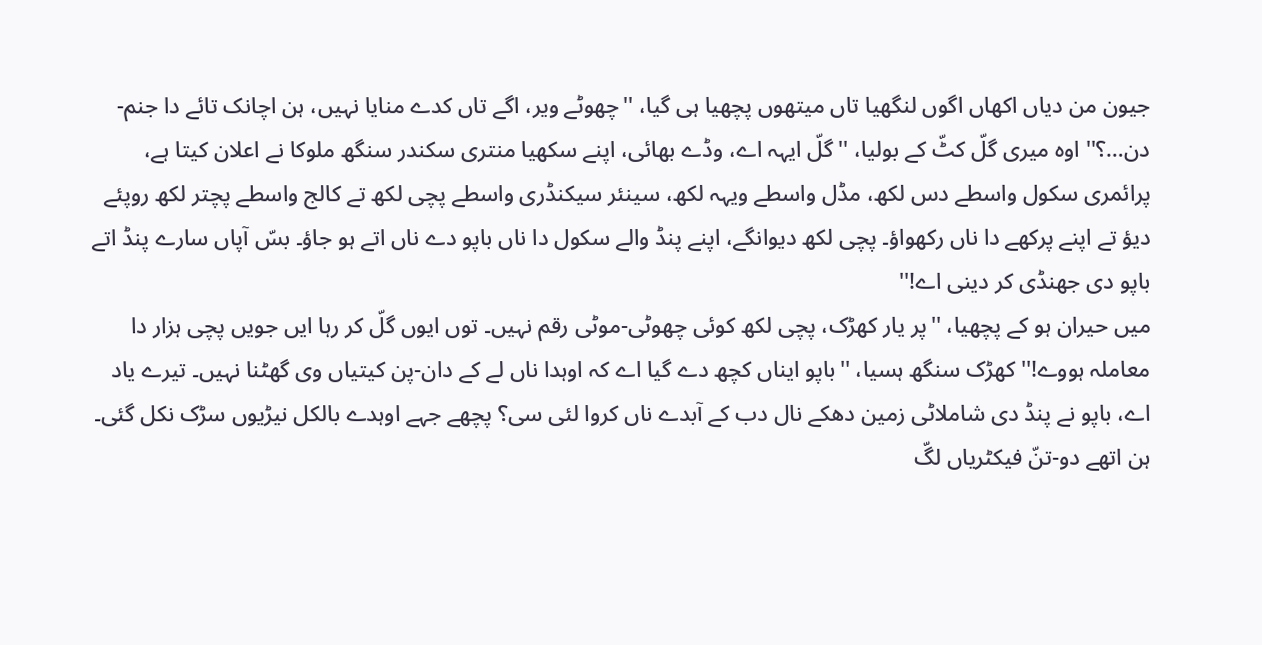جیون من دیاں اکھاں اگوں لنگھیا تاں میتھوں پچھیا ہی گیا، ''چھوٹے ویر، اگے تاں کدے منایا نہیں، ہن اچانک تائے دا جنم-دن…؟'' اوہ میری گلّ کٹّ کے بولیا، ''گلّ ایہہ اے، وڈے بھائی، اپنے سکھیا منتری سکندر سنگھ ملوکا نے اعلان کیتا ہے، پرائمری سکول واسطے دس لکھ، مڈل واسطے ویہہ لکھ، سینئر سیکنڈری واسطے پچی لکھ تے کالج واسطے پچتر لکھ روپئے دیؤ تے اپنے پرکھے دا ناں رکھواؤ۔ پچی لکھ دیوانگے، اپنے پنڈ والے سکول دا ناں باپو دے ناں اتے ہو جاؤ۔ بسّ آپاں سارے پنڈ اتے باپو دی جھنڈی کر دینی اے!''
میں حیران ہو کے پچھیا، ''پر یار کھڑک، پچی لکھ کوئی چھوٹی-موٹی رقم نہیں۔ توں ایوں گلّ کر رہا ایں جویں پچی ہزار دا معاملہ ہووے!'' کھڑک سنگھ ہسیا، ''باپو ایناں کچھ دے گیا اے کہ اوہدا ناں لے کے دان-پن کیتیاں وی گھٹنا نہیں۔ تیرے یاد اے، باپو نے پنڈ دی شاملاٹی زمین دھکے نال دب کے آبدے ناں کروا لئی سی؟ پچھے جہے اوہدے بالکل نیڑیوں سڑک نکل گئی۔ ہن اتھے دو-تنّ فیکٹریاں لگّ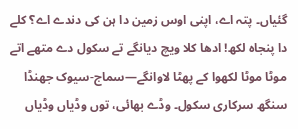گئیاں۔ پتہ اے، اپنی اوس زمین دا ہن کی دندے اے؟ کلے دا پنجاہ لکھ! ادھا کلا ویچ دیانگے تے سکول دے متھے اتے موٹا موٹا لکھوا کے پھٹا لاوانگے—سماج-سیوک جھنڈا سنگھ سرکاری سکول۔ وڈے بھائی، توں وڈیاں وڈیاں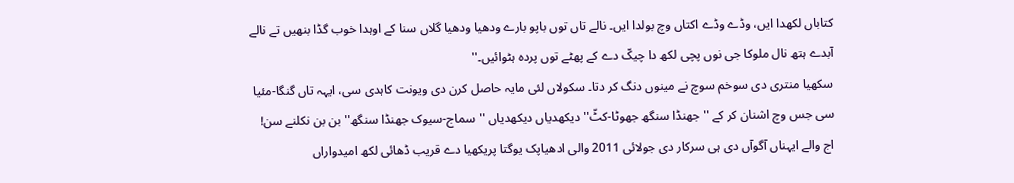کتاباں لکھدا ایں، وڈے وڈے اکتاں وچ بولدا ایں۔ نالے تاں توں باپو بارے ودھیا ودھیا گلاں سنا کے اوہدا خوب گڈا بنھیں تے نالے آبدے ہتھ نال ملوکا جی نوں پچی لکھ دا چیکّ دے کے پھٹے توں پردہ ہٹوائیں۔''
سکھیا منتری دی سوخم سوچ نے مینوں دنگ کر دتا۔ سکولاں لئی مایہ حاصل کرن دی ویونت کاہدی سی، ایہہ تاں گنگا-مئیا سی جس وچ اشنان کر کے ''جھنڈا سنگھ جھوٹا-کٹّ'' دیکھدیاں دیکھدیاں ''سماج-سیوک جھنڈا سنگھ'' بن بن نکلنے سن!
اج والے ایہناں آگوآں دی ہی سرکار دی جولائی 2011 والی ادھیاپک یوگتا پریکھیا دے قریب ڈھائی لکھ امیدواراں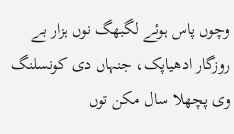وچوں پاس ہوئے لگبھگ نوں ہزار بے روزگار ادھیاپک، جنہاں دی کونسلنگ وی پچھلا سال مکن توں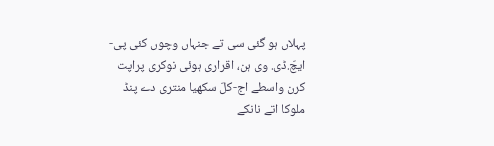پہلاں ہو گئی سی تے جنہاں وچوں کئی پی-ایچّ.ڈی. وی ہن، اقراری ہوئی نوکری پراپت کرن واسطے اج-کلّ سکھیا منتری دے پنڈ ملوکا اتے نانکے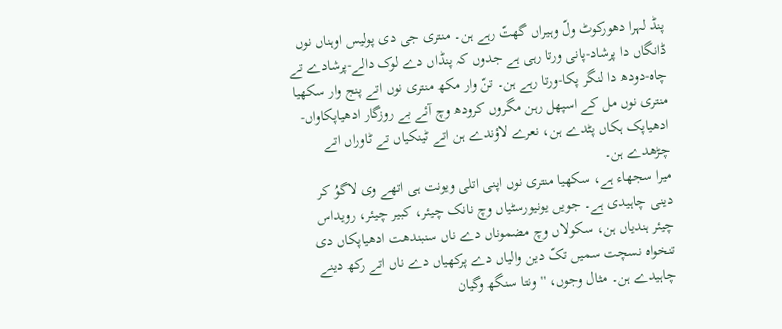پنڈ لہرا دھورکوٹ ولّ وہیراں گھتّ رہے ہن۔ منتری جی دی پولیس اوہناں نوں ڈانگاں دا پرشاد-پانی ورتا رہی ہے جدوں کہ پنڈاں دے لوک دالے-پرشادے تے چاہ-دودھ دا لنگر پکا-ورتا رہے ہن۔ تنّ وار مکھ منتری نوں اتے پنج وار سکھیا منتری نوں مل کے اسپھل رہن مگروں کرودھ وچ آئے بے روزگار ادھیاپکاواں-ادھیاپک ہکاں پٹدے ہن، نعرے لاؤندے ہن اتے ٹینکیاں تے ٹاوراں اتے چڑھدے ہن۔
میرا سجھاء ہے، سکھیا منتری نوں اپنی اتلی ویونت ہی اتھے وی لاگوُ کر دینی چاہیدی ہے۔ جویں یونیورسٹیاں وچ نانک چیئر، کبیر چیئر، رویداس چیئر ہندیاں ہن، سکولاں وچ مضموناں دے ناں سنبندھت ادھیاپکاں دی تنخواہ نسچت سمیں تکّ دین والیاں دے پرکھیاں دے ناں اتے رکھ دینے چاہیدے ہن۔ مثال وجوں، ''ونتا سنگھ وگیان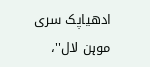ادھیاپک سری موہن لال''،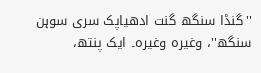''گنڈا سنگھ گنت ادھیاپک سری سوہن سنگھ''، وغیرہ وغیرہ۔ ایک پنتھ،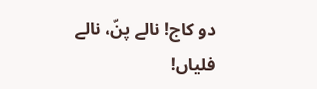دو کاج! نالے پنّ، نالے فلیاں!